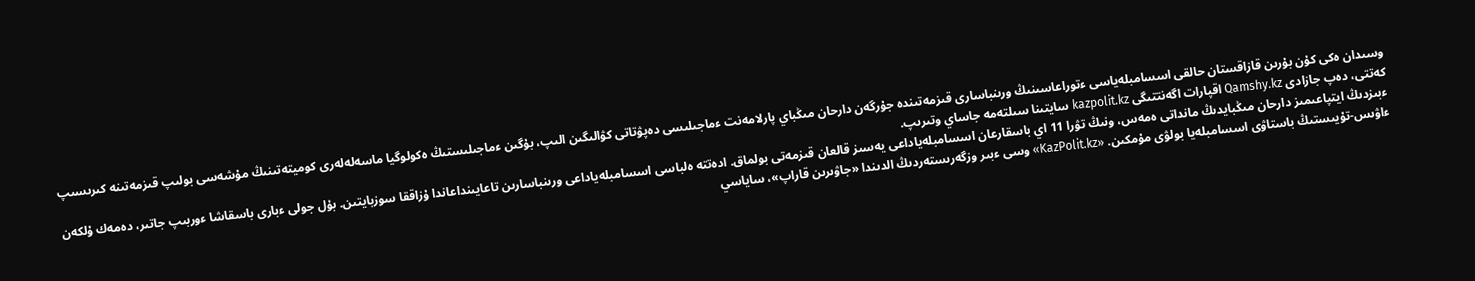وسىدان ەكى كۇن بۇرىن قازاقستان حالقى اسسامبلەياسى ءتوراعاسىنىڭ ورىنباسارى قىزمەتىندە جۇرگەن دارحان مىڭباي پارلامەنت ءماجىلىسى دەپۋتاتى كۋالىگىن الىپ، بۇگىن ءماجىلىستىڭ ەكولوگيا ماسەلەلەرى كوميتەتىنىڭ مۇشەسى بولىپ قىزمەتىنە كىرىسىپ كەتتى، دەپ جازادى Qamshy.kz اقپارات اگەنتتىگى kazpolit.kz سايتىنا سىلتەمە جاساي وتىرىپ.
ءبىزدىڭ ايتپاعىمىز دارحان مىڭبايدىڭ مانداتى ەمەس، ونىڭ تۋرا 11 اي باسقارعان اسسامبلەياداعى يەسىز قالعان قىزمەتى بولماق. ادەتتە ەلباسى اسسامبلەياداعى ورىنباسارىن تاعايىنداعاندا ۇزاققا سوزبايتىن. بۇل جولى ءبارى باسقاشا ءوربىپ جاتىر، دەمەك ۇلكەن ءاۋىس-تۇيىستىڭ باستاۋى اسسامبلەيا بولۋى مۇمكىن. «KazPolit.kz» وسى ءبىر وزگەرىستەردىڭ الدىندا «جاۋىرىن قاراپ»، ساياسي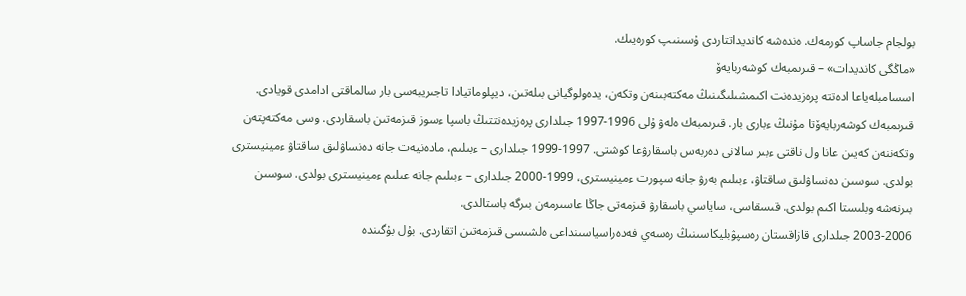بولجام جاساپ كورمەك. ەندەشە كانديداتتاردى ۇسىنىپ كورەيىك.
«ماڭگى كانديدات» – قىرىمبەك كوشەربايەۆ
اسسامبلەياعا ادەتتە پرەزيدەنت اكىمشىلىگىنىڭ مەكتەبىنەن وتكەن، يدەولوگيانى بىلەتىن، ديپلوماتيادا تاجىريبەسى بار سالماقتى ادامدى قويادى. قىرىمبەك كوشەربايەۆتا مۇنىڭ ءبارى بار. قىرىمبەك ەلەۋ ۇلى 1996-1997 جىلدارى پرەزيدەنتتىڭ باسپا ءسوز قىزمەتىن باسقاردى. وسى مەكتەپتەن وتكەننەن كەيىن عانا ول ناقتى ءبىر سالانى دەربەس باسقارۋعا كوشتى. 1997-1999 جىلدارى – ءبىلىم، مادەنيەت جانە دەنساۋلىق ساقتاۋ ءمينيسترى بولدى. سوسىن دەنساۋلىق ساقتاۋ، ءبىلىم بەرۋ جانە سپورت ءمينيسترى، 1999-2000 جىلدارى – ءبىلىم جانە عىلىم ءمينيسترى بولدى. سوسىن بىرنەشە وبلىستا اكىم بولدى. قىسقاسى، ساياسي باسقارۋ قىزمەتى جاڭا عاسىرمەن بىرگە باستالدى.
2003-2006 جىلدارى قازاقستان رەسپۋبليكاسىنىڭ رەسەي فەدەراسياسىنداعى ەلشىسى قىزمەتىن اتقاردى. بۇل بۇگىندە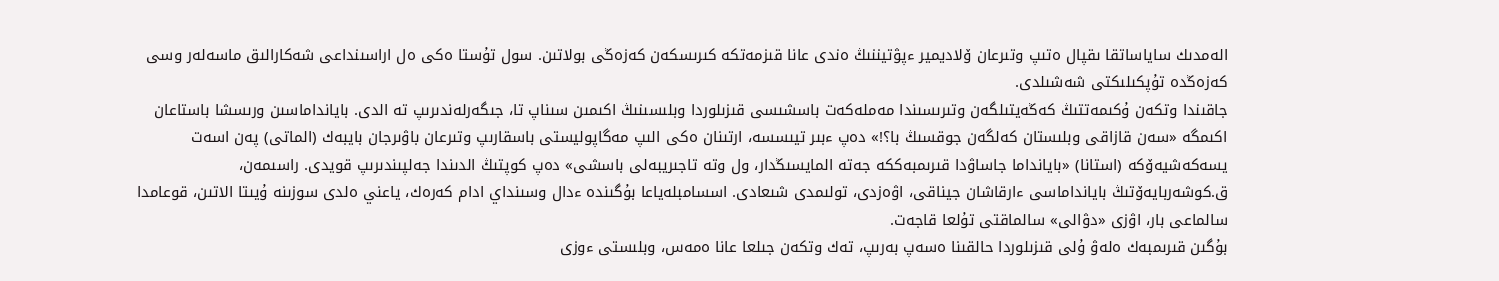الەمدىك ساياساتقا ىقپال ەتىپ وتىرعان ۆلاديمير ءپۋتيننىڭ ەندى عانا قىزمەتكە كىرىسكەن كەزەڭى بولاتىن. سول تۇستا ەكى ەل اراسىنداعى شەكارالىق ماسەلەر وسى كەزەڭدە تۇپكىلىكتى شەشىلدى.
جاقىندا وتكەن ۇكىمەتتىڭ كەڭەيتىلگەن وتىرىسىندا مەملەكەت باسشىسى قىزىلوردا وبلىسىنىڭ اكىمىن سىناپ تا، جىگەرلەندىرىپ تە الدى. بايانداماسىن ورىسشا باستاعان اكىمگە «سەن قازاقى وبلىستان كەلگەن جوقسىڭ با؟!» دەپ ءبىر تيىسسە، ارتىنان ەكى الىپ مەگاپوليستى باسقارىپ وتىرعان باۋىرجان بايبەك (الماتى) پەن اسەت يسەكەشيەۆكە (استانا) «بايانداما جاساۋدا قىرىمبەككە جەتە المايسىڭدار، ول وتە تاجىريبەلى باسشى» دەپ كوپتىڭ الدىندا جەلپىندىرىپ قويدى. راسىمەن، ق.كوشەربايەۆتىڭ بايانداماسى ءارقاشان جيناقى، اۋەزدى، تولىمدى شىعادى. اسسامبلەياعا بۇگىندە ءدال وسىنداي ادام كەرەك، ياعني ەلدى سوزىنە ۇيىتا الاتىن، قوعامدا سالماعى بار، اۋزى «دۋالى» سالماقتى تۇلعا قاجەت.
بۇگىن قىرىمبەك ەلەۋ ۇلى قىزىلوردا حالقىنا ەسەپ بەرىپ، تەك وتكەن جىلعا عانا ەمەس، وبلىستى ءوزى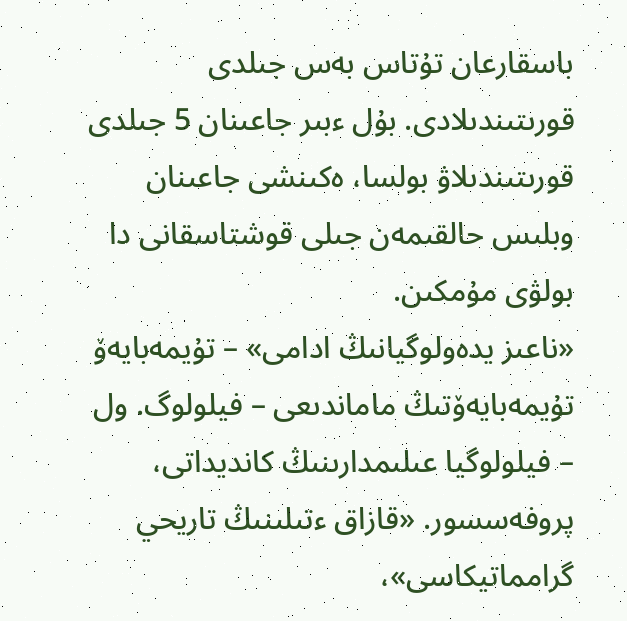باسقارعان تۇتاس بەس جىلدى قورىتىندىلادى. بۇل ءبىر جاعىنان 5 جىلدى قورىتىندىلاۋ بولسا، ەكىنشى جاعىنان وبلىس حالقىمەن جىلى قوشتاسقانى دا بولۋى مۇمكىن.
«ناعىز يدەولوگيانىڭ ادامى» – تۇيمەبايەۆ
تۇيمەبايەۆتىڭ ماماندىعى – فيلولوگ. ول – فيلولوگيا عىلىمدارىنىڭ كانديداتى، پروفەسسور. «قازاق ءتىلىنىڭ تاريحي گرامماتيكاسى»،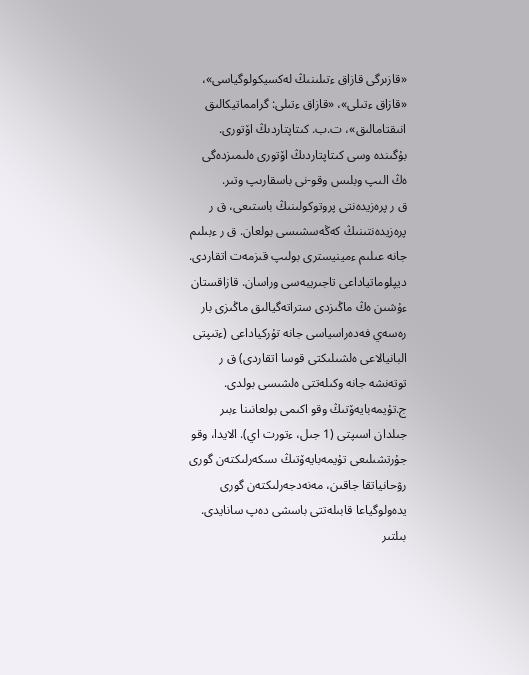«قازىرگى قازاق ءتىلىنىڭ لەكسيكولوگياسى»، «قازاق ءتىلى»، «قازاق ءتىلى: گرامماتيكالىق انىقتامالىق»، ت.ب. كىتاپتاردىڭ اۆتورى. بۇگىندە وسى كىتاپتاردىڭ اۆتورى ەلىمىزدەگى ەڭ الىپ وبلىس وقو-نى باسقارىپ وتىر.
ق ر پرەزيدەنتى پروتوكولىنىڭ باستىعى، ق ر پرەزيدەنتىنىڭ كەڭەسشىسى بولعان. ق ر ءبىلىم جانە عىلىم ءمينيسترى بولىپ قىزمەت اتقاردى. ديپلوماتياداعى تاجىريبەسى وراسان. قازاقستان ءۇشىن ەڭ ماڭىزدى ستراتەگيالىق ماڭىزى بار رەسەي فەدەراسياسى جانە تۇركياداعى (ءتىپتى البانيالاعى ەلشىلىكتى قوسا اتقاردى) ق ر توتەنشە جانە وكىلەتتى ەلشىسى بولدى.
ج.تۇيمەبايەۆتىڭ وقو اكىمى بولعانىنا ءبىر جىلدان اسىپتى (1 جىل، ءتورت اي). الايدا، وقو جۇرتشىلىعى تۇيمەبايەۆتىڭ ىسكەرلىكتەن گورى رۋحانياتقا جاقىن، مەنەدجەرلىكتەن گورى يدەولوگياعا قابىلەتتى باسشى دەپ سانايدى. بىلتىر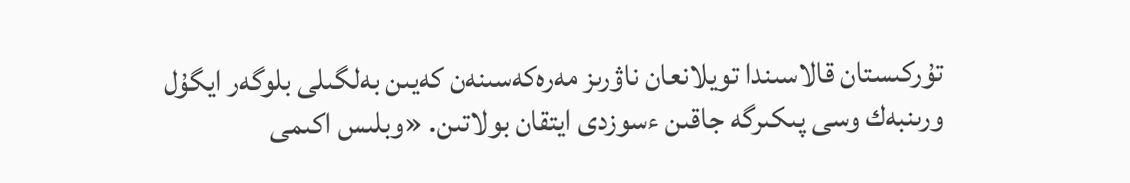تۇركىستان قالاسىندا تويلانعان ناۋرىز مەرەكەسىنەن كەيىن بەلگىلى بلوگەر ايگۇل ورىنبەك وسى پىكىرگە جاقىن ءسوزدى ايتقان بولاتىن. «وبلىس اكىمى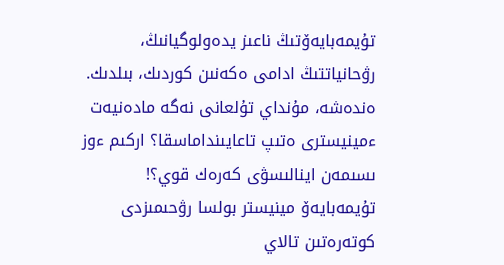تۇيمەبايەۆتىڭ ناعىز يدەولوگيانىڭ، رۋحانياتتىڭ ادامى ەكەنىن كوردىك، بىلدىك. ەندەشە، مۇنداي تۇلعانى نەگە مادەنيەت ءمينيسترى ەتىپ تاعايىنداماسقا؟ اركىم ءوز ىسىمەن اينالىسۋى كەرەك قوي؟! تۇيمەبايەۆ مينيستر بولسا رۋحىمىزدى كوتەرەتىن تالاي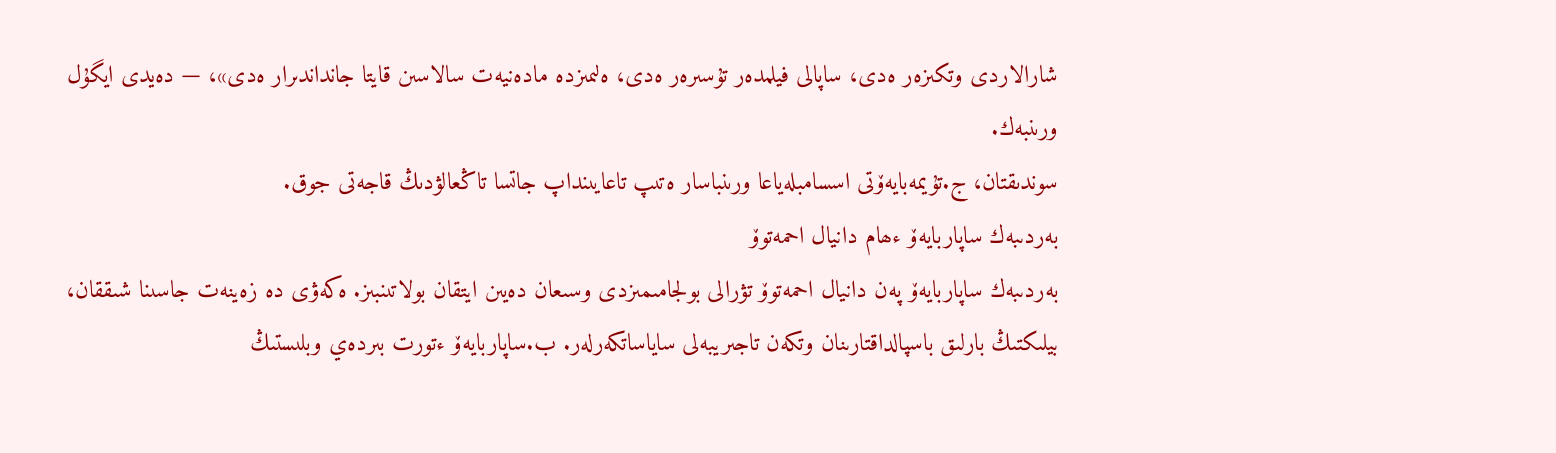شارالاردى وتكىزەر ەدى، ساپالى فيلمدەر تۇسىرەر ەدى، ەلىمىزدە مادەنيەت سالاسىن قايتا جانداندىرار ەدى»، — دەيدى ايگۇل ورىنبەك.
سوندىقتان، ج.تۇيمەبايەۆتى اسسامبلەياعا ورىنباسار ەتىپ تاعايىنداپ جاتسا تاڭعالۋدىڭ قاجەتى جوق.
بەردىبەك ساپاربايەۆ ءھام دانيال احمەتوۆ
بەردىبەك ساپاربايەۆ پەن دانيال احمەتوۆ تۋرالى بولجامىمىزدى وسىعان دەيىن ايتقان بولاتىنبىز. ەكەۋى دە زەينەت جاسىنا شىققان، بيلىكتىڭ بارلىق باسپالداقتارىنان وتكەن تاجىريبەلى ساياساتكەرلەر. ب.ساپاربايەۆ ءتورت بىردەي وبلىستىڭ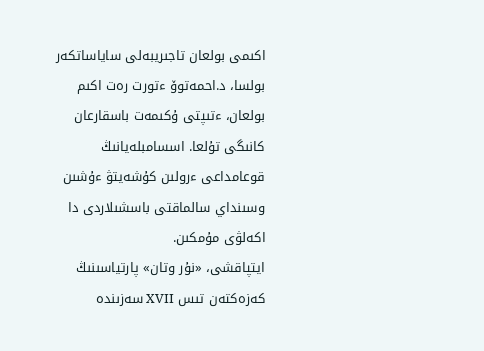اكىمى بولعان تاجىريبەلى ساياساتكەر بولسا، د.احمەتوۆ ءتورت رەت اكىم بولعان، ءتىپتى ۇكىمەت باسقارعان كانىگى تۇلعا. اسسامبلەيانىڭ قوعامداعى ءرولىن كۇشەيتۋ ءۇشىن وسىنداي سالماقتى باسشىلاردى دا اكەلۋى مۇمكىن.
ايتپاقشى، «نۇر وتان» پارتياسىنىڭ كەزەكتەن تىس XVII سەزىندە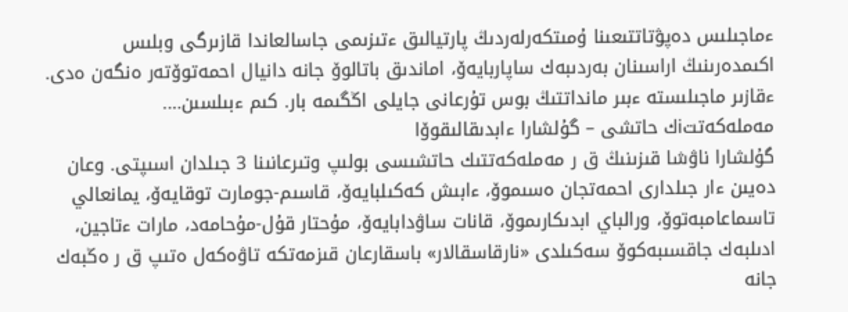ءماجىلىس دەپۋتاتتىعىنا ۇمىتكەرلەردىڭ پارتيالىق ءتىزىمى جاسالعاندا قازىرگى وبلىس اكىمدەرىنىڭ اراسىنان بەردىبەك ساپاربايەۆ، اماندىق باتالوۆ جانە دانيال احمەتوۆتەر ەنگەن ەدى. ءقازىر ماجىلىستە ءبىر مانداتتىڭ بوس تۇرعانى جايلى اڭگىمە بار. كىم ءبىلسىن….
مەملەكەتتiك حاتشى – گۇلشارا ءابدىقالىقوۆا
گۇلشارا ناۋشا قىزىنىڭ ق ر مەملەكەتتىك حاتشىسى بولىپ وتىرعانىنا 3 جىلدان اسىپتى. وعان دەيىن ءار جىلدارى احمەتجان ەسىموۆ، ءابىش كەكىلبايەۆ، قاسىم-جومارت توقايەۆ، يمانعالي تاسماعامبەتوۆ، ورالباي ابدىكارىموۆ، قانات ساۋدابايەۆ، مۇحتار قۇل-مۇحامەد، مارات ءتاجين، ادىلبەك جاقسىبەكوۆ سەكىلدى «نارقاسقالار» باسقارعان قىزمەتكە تاۋەكەل ەتىپ ق ر ەڭبەك جانە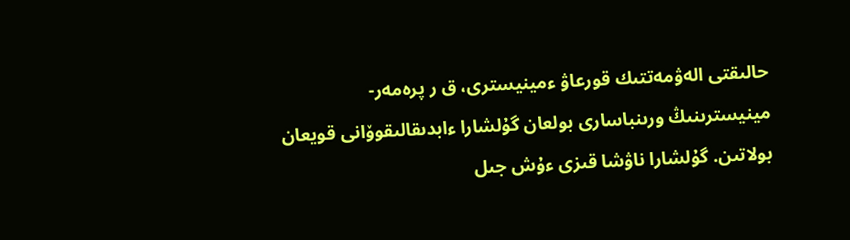حالىقتى الەۋمەتتىك قورعاۋ ءمينيسترى، ق ر پرەمەر-مينيسترىنىڭ ورىنباسارى بولعان گۇلشارا ءابدىقالىقوۆانى قويعان بولاتىن. گۇلشارا ناۋشا قىزى ءۇش جىل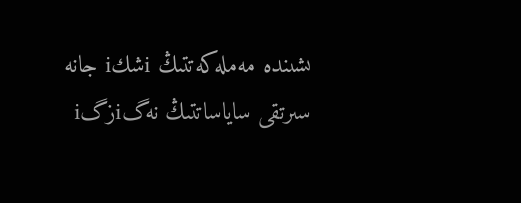ىشىندە مەملەكەتتىڭ iشكi جانە سىرتقى ساياساتتىڭ نەگiزگi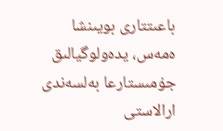باعىتتارى بويىنشا ەمەس، يدەولوگيالىق جۇمىستارعا بەلسەندى ارالاستى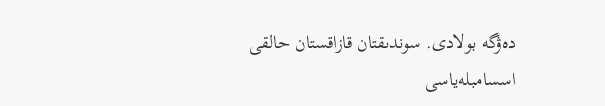دەۋگە بولادى. سوندىقتان قازاقستان حالقى اسسامبلەياسى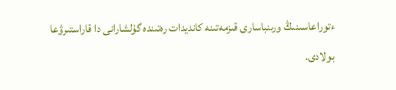ءتوراعاسىنىڭ ورىنباسارى قىزمەتىنە كانديدات رەتىندە گۇلشارانى دا قاراستىرۋعا بولادى.